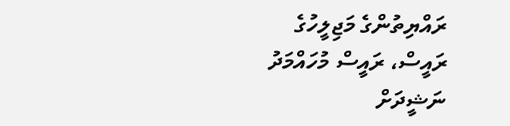ރައްޔިތުންގެ މަޖިލީހުގެ ރައީސް، ރައީސް މުހައްމަދު ނަޝީދަށް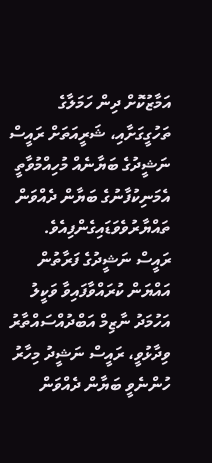އަމާޒުކޮށް ދިން ހަމަލާގެ ތަހުގީގަށާއި، ޝަރީއަތަށް ރައީސް ނަޝީދުގެ ބަޔާނެއް މުހިއްމުވާތީ އެމަނިކުފާނުގެ ބަޔާން ދެއްވަން ތައްޔާރުވެވަޑައިގެންފިއެވެ.
ރައީސް ނަޝީދުގެ ފަރާތުން އައްޔަން ކުރައްވާފައިވާ ވަކީލު އަހުމަދު ނާޒިމް އަބްދުއްސައްތާރު ވިދާޅުވީ، ރައީސް ނަޝީދު މިހާރު ހުންނެވީ ބަޔާން ދެއްވަން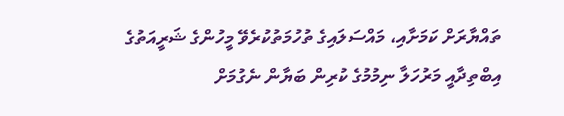ތައްޔާރަށް ކަމަށާއި، މައްސަލައިގެ ތުހުމަތުކުރެވޭ މީހުންގެ ޝަރީއަތުގެ އިބްތިދާއީ މަރުހަލާ ނިމުމުގެ ކުރިން ބަޔާން ނެގުމަށް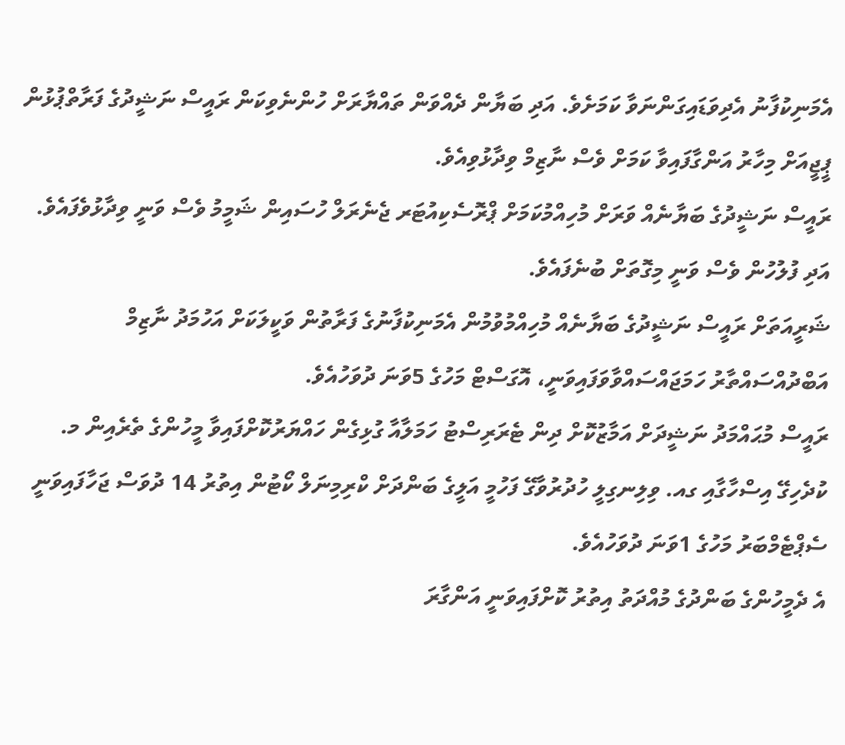އެމަނިކުފާނު އެދިވަޑައިގަންނަވާ ކަމަށެވެ. އަދި ބަޔާން ދެއްވަން ތައްޔާރަށް ހުންނެވިކަން ރައީސް ނަޝީދުގެ ފަރާތްޕުޅުން ޕީޖީއަށް މިހާރު އަންގާފައިވާ ކަމަށް ވެސް ނާޒިމް ވިދާޅުވިއެވެ.
ރައީސް ނަޝީދުގެ ބަޔާނެއް ވަރަށް މުހިއްމުކަމަށް ޕްރޮސެކިއުޓަރ ޖެނެރަލް ހުސައިން ޝަމީމު ވެސް ވަނީ ވިދާޅުވެފައެވެ. އަދި ފުލުހުން ވެސް ވަނީ މިގޮތަށް ބުނެފައެވެ.
ޝަރީއަތަށް ރައީސް ނަޝީދުގެ ބަޔާނެއް މުހިއްމުވުމުން އެމަނިކުފާނުގެ ފަރާތުން ވަކީލަކަށް އަހުމަދު ނާޒިމް އަބްދުއްސައްތާރު ހަމަޖައްސައްވާވަފައިވަނީ، އޮގަސްޓް މަހުގެ 5ވަނަ ދުވަހުއެވެ.
ރައީސް މުޙައްމަދު ނަޝީދަށް އަމާޒުކޮށް ދިން ޓެރަރިސްޓު ހަމަލާއާ ގުޅިގެން ހައްޔަރުކޮށްފައިވާ މީހުންގެ ތެރެއިން މ. ކުދެހިގޭ އިސްހާގާއި ގއ. ވިލިނގިލީ ހުދުރުވާގޭ ފަހުމީ އަލީގެ ބަންދަށް ކްރިމިނަލް ކޯޓުން އިތުރު 14 ދުވަސް ޖަހާފައިވަނީ ސެޕްޓެމްބަރު މަހުގެ 1ވަނަ ދުވަހުއެވެ.
އެ ދެމީހުންގެ ބަންދުގެ މުއްދަތު އިތުރު ކޮށްފައިވަނީ އަންގާރަ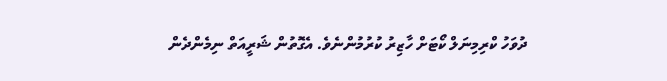ދުވަހު ކްރިމިނަލް ކޯޓަށް ހާޒިރު ކުރުމުންނެވެ. އެގޮތުން ޝަރީއަތް ނިމެންދެން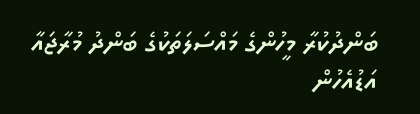ބަންދުކުރާ މީހުންގެ މައްސަލަތަކުގެ ބަންދު މުރާޖައާ އަޑުއެހުން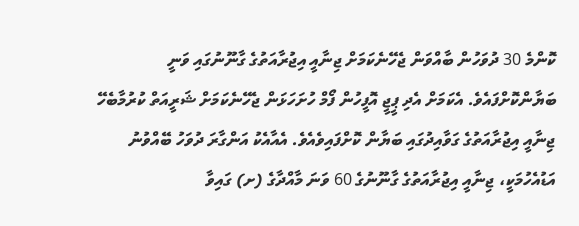ކޮންމެ 30 ދުވަހުން ބާއްވަން ޖެހޭނެކަމަށް ޖިނާއީ އިޖުރާއަތުގެ ގާނޫނުގައި ވަނީ ބަޔާންކޮށްފައެވެ. އެކަމަށް އެދި ޕީޖީ އޮފީހުން ފޯމް ހުށަހަޅަން ޖެހޭނެކަމަށް ޝަރީއަތް ކުރުމާބެހޭ ޖިނާއީ އިޖުރާއަތުގެ ގަވާއިދުގައި ބަޔާން ކޮށްފައިވެއެވެ. އެއާއެކު އަންގާރަ ދުވަހު ބޭއްވުނު އަޑުއެހުމަކީ، ޖިނާއީ އިޖުރާއަތުގެ ގާނޫނުގެ 60 ވަނަ މާއްދާގެ (ށ) ގައިވާ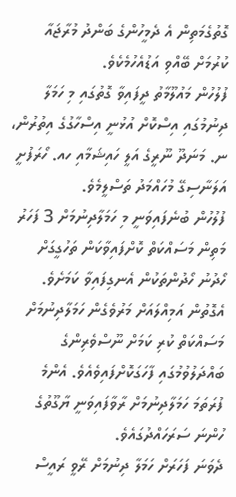ގޮތުގެމަތިން އެ ދެމީހުންގެ ބަންދު މުރާޖައާ ކުރުމަށް ބޭއްވި އަޑުއެހުމެކެވެ.
ފުލުހުން މައުލޫމާތު ދީފައިވާ ގޮތުގައި މި ހަމަލާ ދިނުމުގައި އިސްކޮށް އުޅުނީ އިސްހާގުގެ އިތުރުން، ނ. މަނަދޫ ނޫރީގެ އަލީ ހައިޝަމާއި ހއ. ހޯރަފުށީ އަލަނާސިގޭ މުހައްމަދު ތަސްލީމެވެ.
ފުލުހުން ބުނެފައިވަނީ މި ހަމަލާދިނުމަށް 3 ފަހަރު މަތިން މަސައްކަތް ކޮށްފައިވާކަން ތަހުގީގަށް ހޯދުނު ހޯދުންތަކުން އެނގިފައިވާ ކަމަށެވެ. އެގޮތުން އަމިއްލައަށް މަރުވެގެން ހަމަލާދިނުމަށް މަސައްކަތް ކުރި ކަމަށް ނޫސްވެރިންގެ ބައްދަލުވުމުގައި ފާހަގަކޮށްފައިވެއެވެ. އެންމެ ފުރަތަމަ ހަމަލާދިނުމަށް ރާވާފައިވަނީ ޔާގޫތުގެ ހުންނަ ސަރަހައްދުގައެވެ.
ދެވަނަ ފަހަރަށް ހަމަލާ ދިނުމަށް ރޭވީ ރައީސް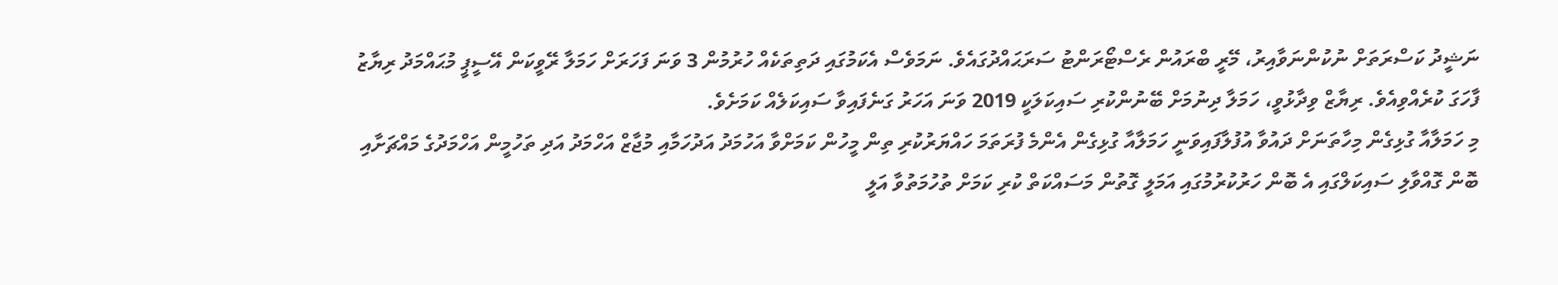ނަޝީދު ކަސްރަތަށް ނުކުންނަވާއިރު، މޭރީ ބްރައުން ރެސްޓޯރަންޓު ސަރަޙައްދުގައެވެ. ނަމަވެސް އެކަމުގައި ދަތިތަކެއް ހުރުމުން 3 ވަނަ ފަހަރަށް ހަމަލާ ރޭވީކަން އޭސީޕީ މުޙައްމަދު ރިޔާޒު ފާހަގަ ކުރެއްވިއެވެ. ރިޔާޒް ވިދާޅުވީ، ހަމަލާ ދިނުމަށް ބޭނުންކުރި ސައިކަލަކީ 2019 ވަނަ އަހަރު ގަނެފައިވާ ސައިކަލެއް ކަމަށެވެ.
މި ހަމަލާއާ ގުޅިގެން މިހާތަނަށް ދައުވާ އުފުލާފައިވަނީ ހަމަލާއާ ގުޅިގެން އެންމެ ފުރަތަމަ ހައްޔަރުކުރި ތިން މީހުން ކަމަށްވާ އަހުމަދު އަދުހަމާއި މުޖާޒް އަހްމަދު އަދި ތަހުމީން އަހްމަދުގެ މައްޗަށާއި ބޮން ގޮއްވާލި ސައިކަލްގައި އެ ބޮން ހަރުކުރުމުގައި އަމަލީ ގޮތުން މަސައްކަތް ކުރި ކަމަށް ތުހުމަތުވާ އަލީ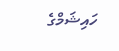ހައިޝަމްގެ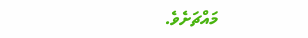މައްޗަށެވެ.